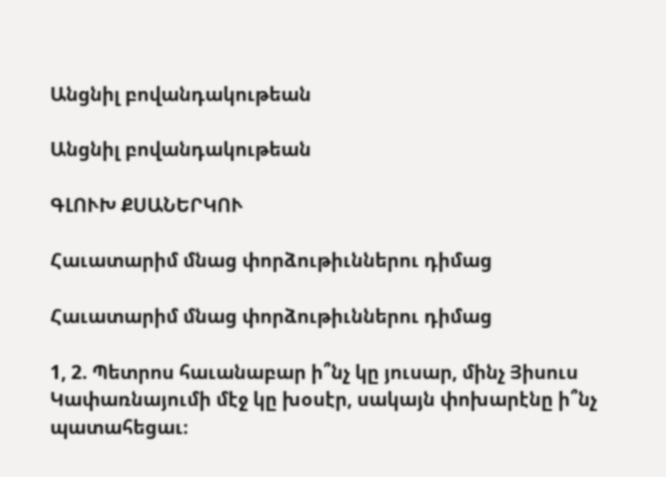Անցնիլ բովանդակութեան

Անցնիլ բովանդակութեան

ԳԼՈՒԽ ՔՍԱՆԵՐԿՈՒ

Հաւատարիմ մնաց փորձութիւններու դիմաց

Հաւատարիմ մնաց փորձութիւններու դիմաց

1, 2. Պետրոս հաւանաբար ի՞նչ կը յուսար, մինչ Յիսուս Կափառնայումի մէջ կը խօսէր, սակայն փոխարէնը ի՞նչ պատահեցաւ։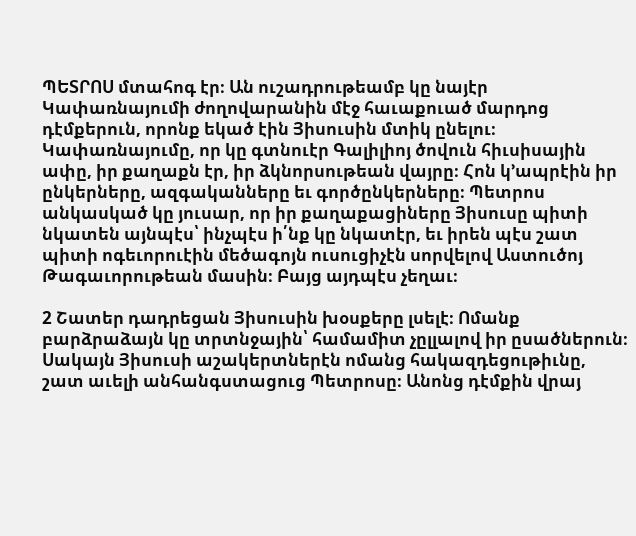ՊԵՏՐՈՍ մտահոգ էր։ Ան ուշադրութեամբ կը նայէր Կափառնայումի ժողովարանին մէջ հաւաքուած մարդոց դէմքերուն, որոնք եկած էին Յիսուսին մտիկ ընելու։ Կափառնայումը, որ կը գտնուէր Գալիլիոյ ծովուն հիւսիսային ափը, իր քաղաքն էր, իր ձկնորսութեան վայրը։ Հոն կ’ապրէին իր ընկերները, ազգականները եւ գործընկերները։ Պետրոս անկասկած կը յուսար, որ իր քաղաքացիները Յիսուսը պիտի նկատեն այնպէս՝ ինչպէս ի՛նք կը նկատէր, եւ իրեն պէս շատ պիտի ոգեւորուէին մեծագոյն ուսուցիչէն սորվելով Աստուծոյ Թագաւորութեան մասին։ Բայց այդպէս չեղաւ։

2 Շատեր դադրեցան Յիսուսին խօսքերը լսելէ։ Ոմանք բարձրաձայն կը տրտնջային՝ համամիտ չըլլալով իր ըսածներուն։ Սակայն Յիսուսի աշակերտներէն ոմանց հակազդեցութիւնը, շատ աւելի անհանգստացուց Պետրոսը։ Անոնց դէմքին վրայ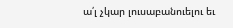ա՛լ չկար լուսաբանուելու եւ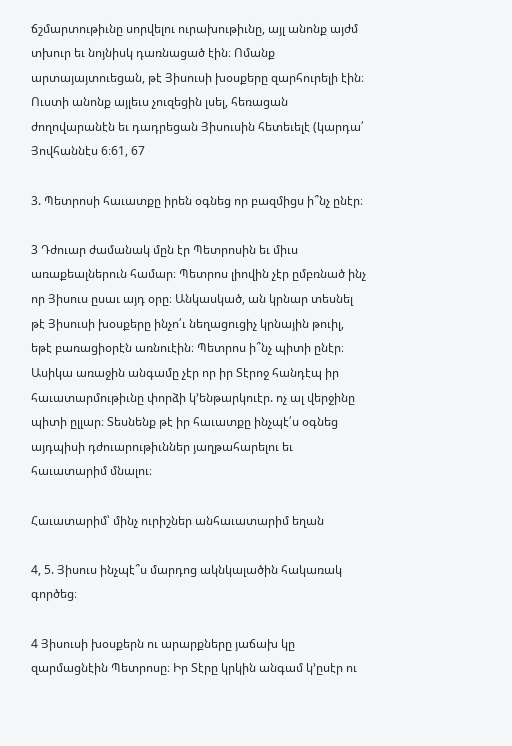ճշմարտութիւնը սորվելու ուրախութիւնը, այլ անոնք այժմ տխուր եւ նոյնիսկ դառնացած էին։ Ոմանք արտայայտուեցան, թէ Յիսուսի խօսքերը զարհուրելի էին։ Ուստի անոնք այլեւս չուզեցին լսել, հեռացան ժողովարանէն եւ դադրեցան Յիսուսին հետեւելէ (կարդա՛ Յովհաննէս 6։61, 67

3. Պետրոսի հաւատքը իրեն օգնեց որ բազմիցս ի՞նչ ընէր։

3 Դժուար ժամանակ մըն էր Պետրոսին եւ միւս առաքեալներուն համար։ Պետրոս լիովին չէր ըմբռնած ինչ որ Յիսուս ըսաւ այդ օրը։ Անկասկած, ան կրնար տեսնել թէ Յիսուսի խօսքերը ինչո՛ւ նեղացուցիչ կրնային թուիլ, եթէ բառացիօրէն առնուէին։ Պետրոս ի՞նչ պիտի ընէր։ Ասիկա առաջին անգամը չէր որ իր Տէրոջ հանդէպ իր հաւատարմութիւնը փորձի կ’ենթարկուէր. ոչ ալ վերջինը պիտի ըլլար։ Տեսնենք թէ իր հաւատքը ինչպէ՛ս օգնեց այդպիսի դժուարութիւններ յաղթահարելու եւ հաւատարիմ մնալու։

Հաւատարիմ՝ մինչ ուրիշներ անհաւատարիմ եղան

4, 5. Յիսուս ինչպէ՞ս մարդոց ակնկալածին հակառակ գործեց։

4 Յիսուսի խօսքերն ու արարքները յաճախ կը զարմացնէին Պետրոսը։ Իր Տէրը կրկին անգամ կ’ըսէր ու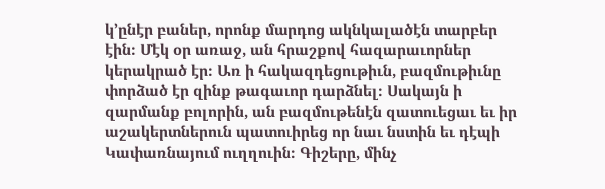կ’ընէր բաներ, որոնք մարդոց ակնկալածէն տարբեր էին։ Մէկ օր առաջ, ան հրաշքով հազարաւորներ կերակրած էր։ Առ ի հակազդեցութիւն, բազմութիւնը փորձած էր զինք թագաւոր դարձնել։ Սակայն ի զարմանք բոլորին, ան բազմութենէն զատուեցաւ եւ իր աշակերտներուն պատուիրեց որ նաւ նստին եւ դէպի Կափառնայում ուղղուին։ Գիշերը, մինչ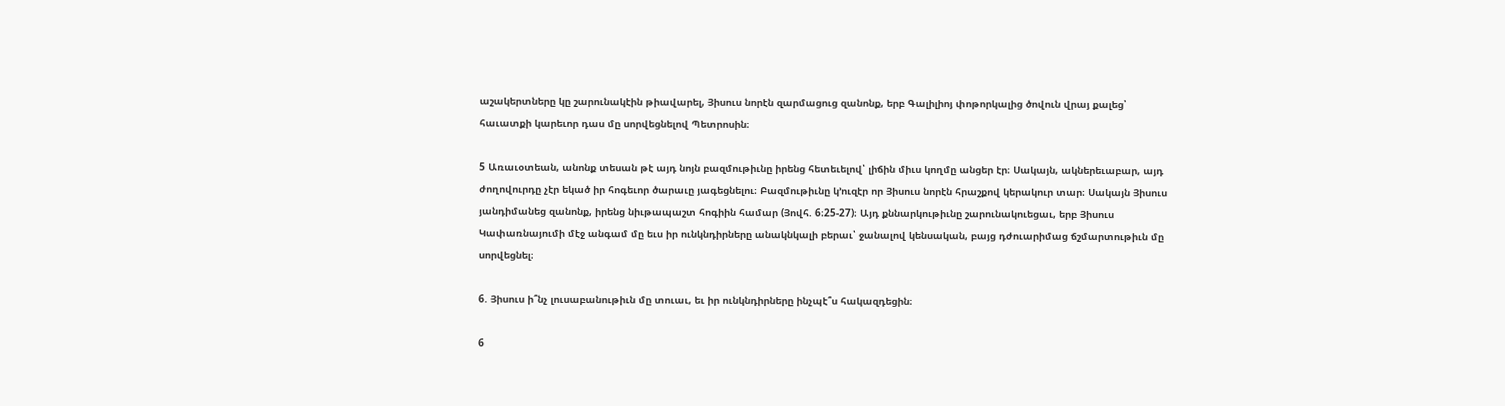աշակերտները կը շարունակէին թիավարել, Յիսուս նորէն զարմացուց զանոնք, երբ Գալիլիոյ փոթորկալից ծովուն վրայ քալեց՝ հաւատքի կարեւոր դաս մը սորվեցնելով Պետրոսին։

5 Առաւօտեան, անոնք տեսան թէ այդ նոյն բազմութիւնը իրենց հետեւելով՝ լիճին միւս կողմը անցեր էր։ Սակայն, ակներեւաբար, այդ ժողովուրդը չէր եկած իր հոգեւոր ծարաւը յագեցնելու։ Բազմութիւնը կ’ուզէր որ Յիսուս նորէն հրաշքով կերակուր տար։ Սակայն Յիսուս յանդիմանեց զանոնք, իրենց նիւթապաշտ հոգիին համար (Յովհ. 6։25-27)։ Այդ քննարկութիւնը շարունակուեցաւ, երբ Յիսուս Կափառնայումի մէջ անգամ մը եւս իր ունկնդիրները անակնկալի բերաւ՝ ջանալով կենսական, բայց դժուարիմաց ճշմարտութիւն մը սորվեցնել։

6. Յիսուս ի՞նչ լուսաբանութիւն մը տուաւ, եւ իր ունկնդիրները ինչպէ՞ս հակազդեցին։

6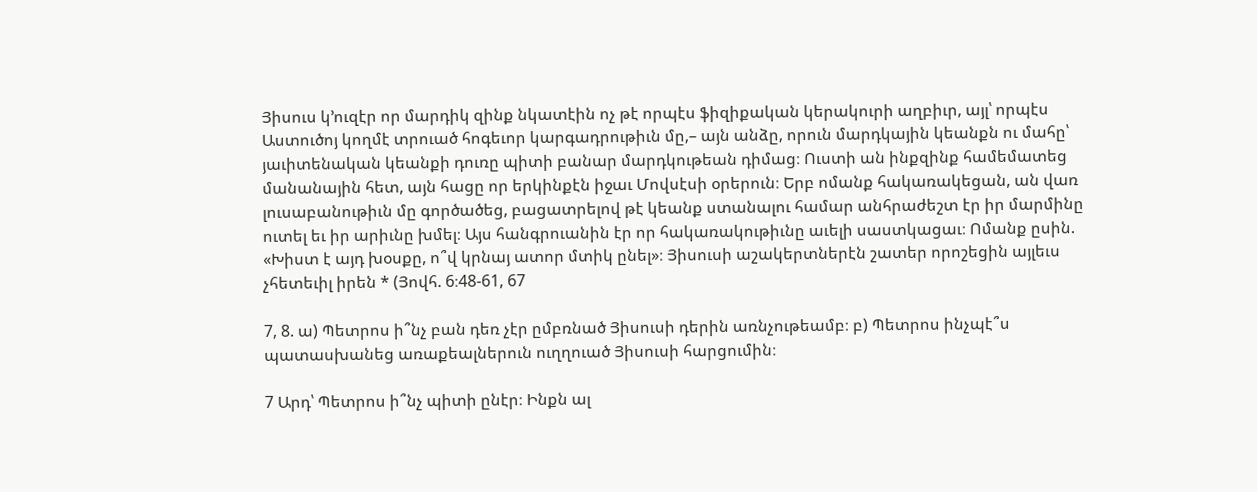Յիսուս կ’ուզէր որ մարդիկ զինք նկատէին ոչ թէ որպէս ֆիզիքական կերակուրի աղբիւր, այլ՝ որպէս Աստուծոյ կողմէ տրուած հոգեւոր կարգադրութիւն մը,– այն անձը, որուն մարդկային կեանքն ու մահը՝ յաւիտենական կեանքի դուռը պիտի բանար մարդկութեան դիմաց։ Ուստի ան ինքզինք համեմատեց մանանային հետ, այն հացը որ երկինքէն իջաւ Մովսէսի օրերուն։ Երբ ոմանք հակառակեցան, ան վառ լուսաբանութիւն մը գործածեց, բացատրելով թէ կեանք ստանալու համար անհրաժեշտ էր իր մարմինը ուտել եւ իր արիւնը խմել։ Այս հանգրուանին էր որ հակառակութիւնը աւելի սաստկացաւ։ Ոմանք ըսին. «Խիստ է այդ խօսքը, ո՞վ կրնայ ատոր մտիկ ընել»։ Յիսուսի աշակերտներէն շատեր որոշեցին այլեւս չհետեւիլ իրեն * (Յովհ. 6։48-61, 67

7, 8. ա) Պետրոս ի՞նչ բան դեռ չէր ըմբռնած Յիսուսի դերին առնչութեամբ։ բ) Պետրոս ինչպէ՞ս պատասխանեց առաքեալներուն ուղղուած Յիսուսի հարցումին։

7 Արդ՝ Պետրոս ի՞նչ պիտի ընէր։ Ինքն ալ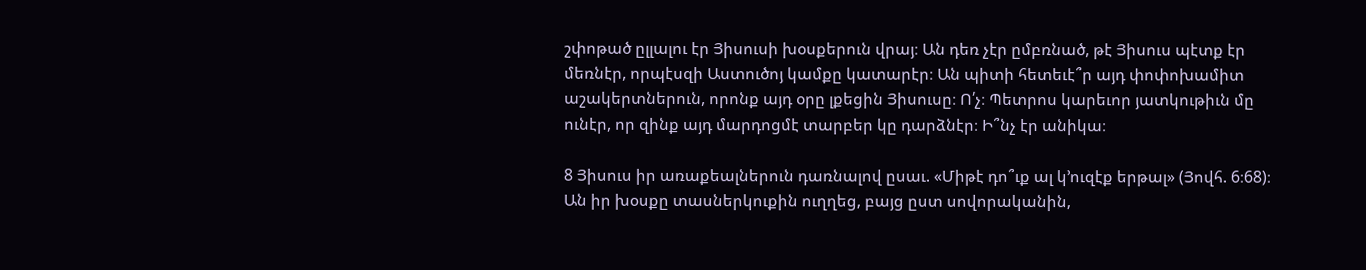շփոթած ըլլալու էր Յիսուսի խօսքերուն վրայ։ Ան դեռ չէր ըմբռնած, թէ Յիսուս պէտք էր մեռնէր, որպէսզի Աստուծոյ կամքը կատարէր։ Ան պիտի հետեւէ՞ր այդ փոփոխամիտ աշակերտներուն, որոնք այդ օրը լքեցին Յիսուսը։ Ո՛չ։ Պետրոս կարեւոր յատկութիւն մը ունէր, որ զինք այդ մարդոցմէ տարբեր կը դարձնէր։ Ի՞նչ էր անիկա։

8 Յիսուս իր առաքեալներուն դառնալով ըսաւ. «Միթէ դո՞ւք ալ կ’ուզէք երթալ» (Յովհ. 6։68)։ Ան իր խօսքը տասներկուքին ուղղեց, բայց ըստ սովորականին,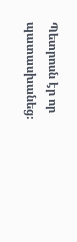Պետրոսն էր որ պատասխանեց։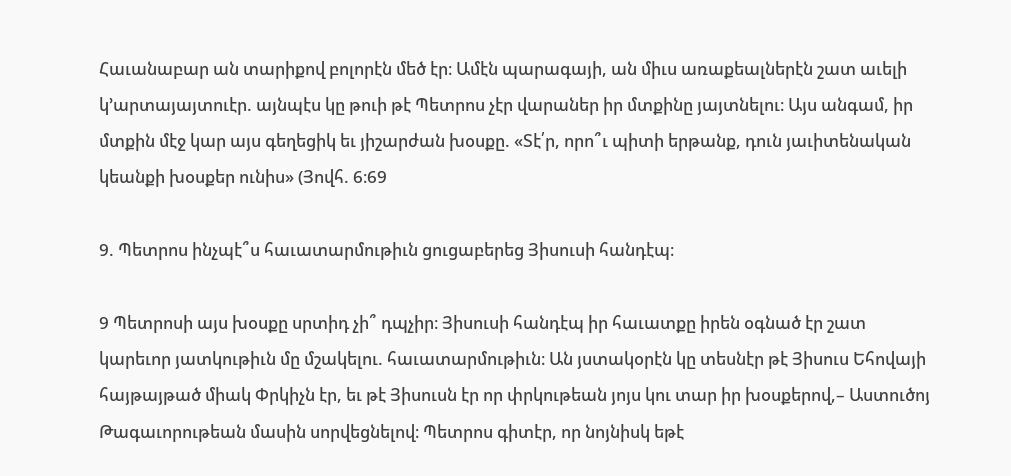Հաւանաբար ան տարիքով բոլորէն մեծ էր։ Ամէն պարագայի, ան միւս առաքեալներէն շատ աւելի կ’արտայայտուէր. այնպէս կը թուի թէ Պետրոս չէր վարաներ իր մտքինը յայտնելու։ Այս անգամ, իր մտքին մէջ կար այս գեղեցիկ եւ յիշարժան խօսքը. «Տէ՛ր, որո՞ւ պիտի երթանք, դուն յաւիտենական կեանքի խօսքեր ունիս» (Յովհ. 6։69

9. Պետրոս ինչպէ՞ս հաւատարմութիւն ցուցաբերեց Յիսուսի հանդէպ։

9 Պետրոսի այս խօսքը սրտիդ չի՞ դպչիր։ Յիսուսի հանդէպ իր հաւատքը իրեն օգնած էր շատ կարեւոր յատկութիւն մը մշակելու. հաւատարմութիւն։ Ան յստակօրէն կը տեսնէր թէ Յիսուս Եհովայի հայթայթած միակ Փրկիչն էր, եւ թէ Յիսուսն էր որ փրկութեան յոյս կու տար իր խօսքերով,– Աստուծոյ Թագաւորութեան մասին սորվեցնելով։ Պետրոս գիտէր, որ նոյնիսկ եթէ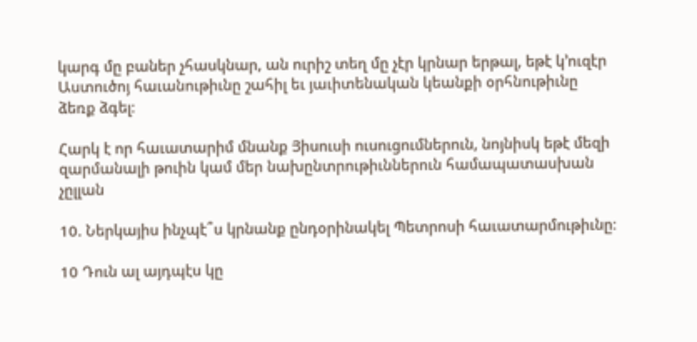կարգ մը բաներ չհասկնար, ան ուրիշ տեղ մը չէր կրնար երթալ, եթէ կ’ուզէր Աստուծոյ հաւանութիւնը շահիլ եւ յաւիտենական կեանքի օրհնութիւնը ձեռք ձգել։

Հարկ է որ հաւատարիմ մնանք Յիսուսի ուսուցումներուն, նոյնիսկ եթէ մեզի զարմանալի թուին կամ մեր նախընտրութիւններուն համապատասխան չըլլան

10. Ներկայիս ինչպէ՞ս կրնանք ընդօրինակել Պետրոսի հաւատարմութիւնը։

10 Դուն ալ այդպէս կը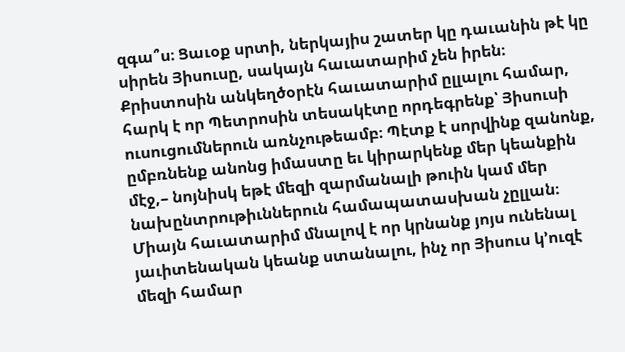զգա՞ս։ Ցաւօք սրտի, ներկայիս շատեր կը դաւանին թէ կը սիրեն Յիսուսը, սակայն հաւատարիմ չեն իրեն։ Քրիստոսին անկեղծօրէն հաւատարիմ ըլլալու համար, հարկ է որ Պետրոսին տեսակէտը որդեգրենք՝ Յիսուսի ուսուցումներուն առնչութեամբ։ Պէտք է սորվինք զանոնք, ըմբռնենք անոնց իմաստը եւ կիրարկենք մեր կեանքին մէջ,– նոյնիսկ եթէ մեզի զարմանալի թուին կամ մեր նախընտրութիւններուն համապատասխան չըլլան։ Միայն հաւատարիմ մնալով է որ կրնանք յոյս ունենալ յաւիտենական կեանք ստանալու, ինչ որ Յիսուս կ’ուզէ մեզի համար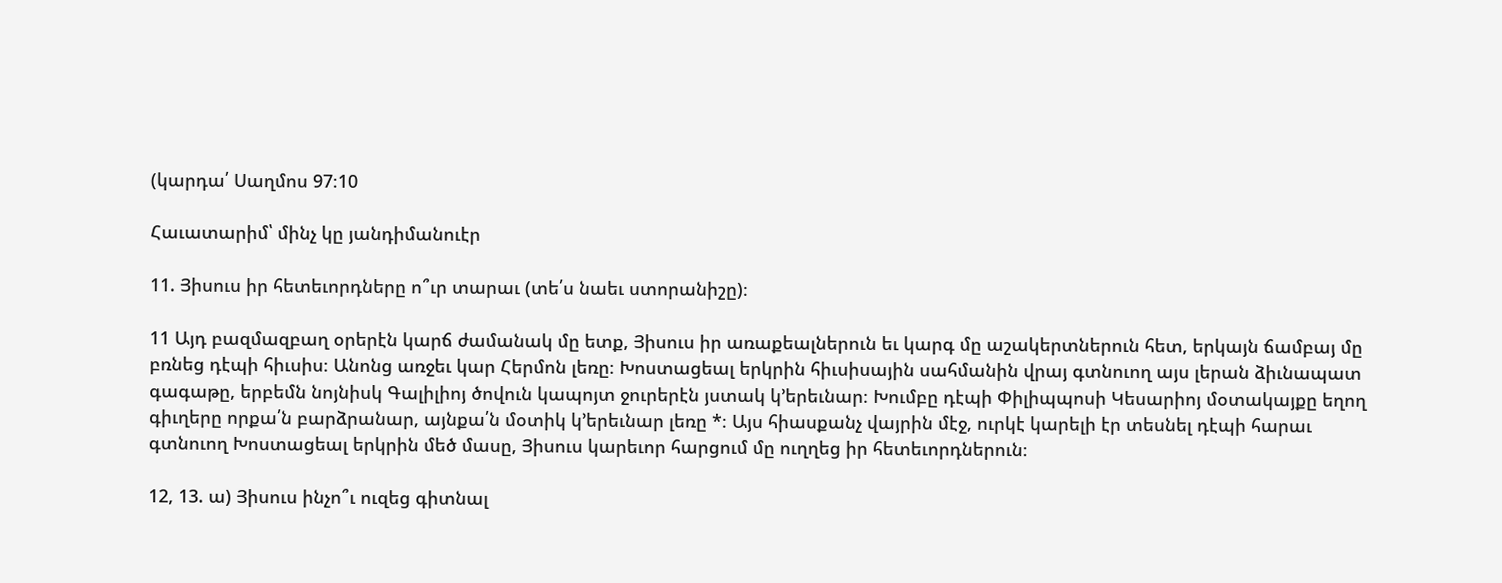(կարդա՛ Սաղմոս 97։10

Հաւատարիմ՝ մինչ կը յանդիմանուէր

11. Յիսուս իր հետեւորդները ո՞ւր տարաւ (տե՛ս նաեւ ստորանիշը)։

11 Այդ բազմազբաղ օրերէն կարճ ժամանակ մը ետք, Յիսուս իր առաքեալներուն եւ կարգ մը աշակերտներուն հետ, երկայն ճամբայ մը բռնեց դէպի հիւսիս։ Անոնց առջեւ կար Հերմոն լեռը։ Խոստացեալ երկրին հիւսիսային սահմանին վրայ գտնուող այս լերան ձիւնապատ գագաթը, երբեմն նոյնիսկ Գալիլիոյ ծովուն կապոյտ ջուրերէն յստակ կ’երեւնար։ Խումբը դէպի Փիլիպպոսի Կեսարիոյ մօտակայքը եղող գիւղերը որքա՛ն բարձրանար, այնքա՛ն մօտիկ կ’երեւնար լեռը *։ Այս հիասքանչ վայրին մէջ, ուրկէ կարելի էր տեսնել դէպի հարաւ գտնուող Խոստացեալ երկրին մեծ մասը, Յիսուս կարեւոր հարցում մը ուղղեց իր հետեւորդներուն։

12, 13. ա) Յիսուս ինչո՞ւ ուզեց գիտնալ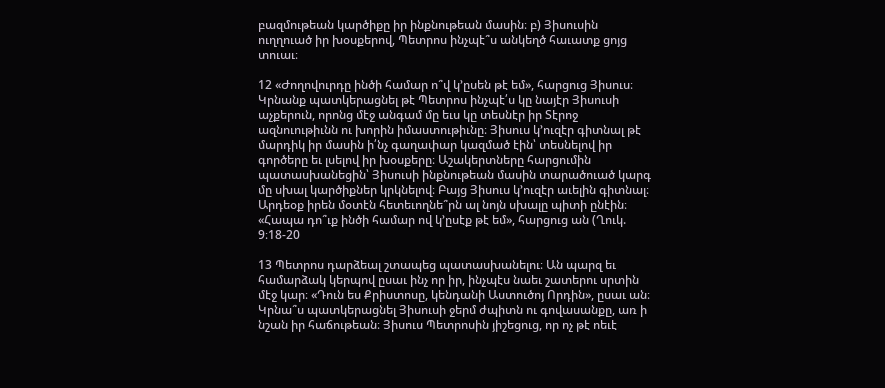բազմութեան կարծիքը իր ինքնութեան մասին։ բ) Յիսուսին ուղղուած իր խօսքերով, Պետրոս ինչպէ՞ս անկեղծ հաւատք ցոյց տուաւ։

12 «Ժողովուրդը ինծի համար ո՞վ կ’ըսեն թէ եմ», հարցուց Յիսուս։ Կրնանք պատկերացնել թէ Պետրոս ինչպէ՛ս կը նայէր Յիսուսի աչքերուն, որոնց մէջ անգամ մը եւս կը տեսնէր իր Տէրոջ ազնուութիւնն ու խորին իմաստութիւնը։ Յիսուս կ’ուզէր գիտնալ թէ մարդիկ իր մասին ի՛նչ գաղափար կազմած էին՝ տեսնելով իր գործերը եւ լսելով իր խօսքերը։ Աշակերտները հարցումին պատասխանեցին՝ Յիսուսի ինքնութեան մասին տարածուած կարգ մը սխալ կարծիքներ կրկնելով։ Բայց Յիսուս կ’ուզէր աւելին գիտնալ։ Արդեօք իրեն մօտէն հետեւողնե՞րն ալ նոյն սխալը պիտի ընէին։ «Հապա դո՞ւք ինծի համար ով կ’ըսէք թէ եմ», հարցուց ան (Ղուկ. 9։18-20

13 Պետրոս դարձեալ շտապեց պատասխանելու։ Ան պարզ եւ համարձակ կերպով ըսաւ ինչ որ իր, ինչպէս նաեւ շատերու սրտին մէջ կար։ «Դուն ես Քրիստոսը, կենդանի Աստուծոյ Որդին», ըսաւ ան։ Կրնա՞ս պատկերացնել Յիսուսի ջերմ ժպիտն ու գովասանքը, առ ի նշան իր հաճութեան։ Յիսուս Պետրոսին յիշեցուց, որ ոչ թէ ոեւէ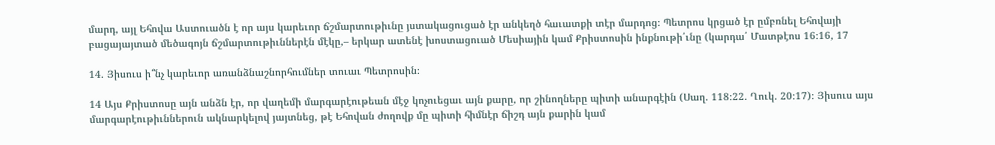մարդ, այլ Եհովա Աստուածն է որ այս կարեւոր ճշմարտութիւնը յստակացուցած էր անկեղծ հաւատքի տէր մարդոց։ Պետրոս կրցած էր ըմբռնել Եհովայի բացայայտած մեծագոյն ճշմարտութիւններէն մէկը,– երկար ատենէ խոստացուած Մեսիային կամ Քրիստոսին ինքնութի՛ւնը (կարդա՛ Մատթէոս 16։16, 17

14. Յիսուս ի՞նչ կարեւոր առանձնաշնորհումներ տուաւ Պետրոսին։

14 Այս Քրիստոսը այն անձն էր, որ վաղեմի մարգարէութեան մէջ կոչուեցաւ այն քարը, որ շինողները պիտի անարգէին (Սաղ. 118։22. Ղուկ. 20։17)։ Յիսուս այս մարգարէութիւններուն ակնարկելով յայտնեց, թէ Եհովան ժողովք մը պիտի հիմնէր ճիշդ այն քարին կամ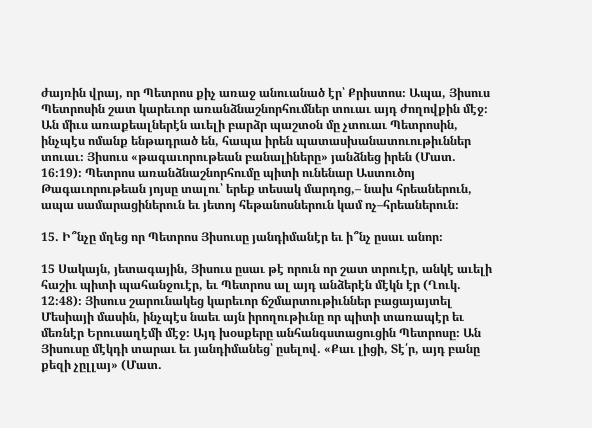ժայռին վրայ, որ Պետրոս քիչ առաջ անուանած էր՝ Քրիստոս։ Ապա, Յիսուս Պետրոսին շատ կարեւոր առանձնաշնորհումներ տուաւ այդ ժողովքին մէջ։ Ան միւս առաքեալներէն աւելի բարձր պաշտօն մը չտուաւ Պետրոսին, ինչպէս ոմանք ենթադրած են, հապա իրեն պատասխանատուութիւններ տուաւ։ Յիսուս «թագաւորութեան բանալիները» յանձնեց իրեն (Մատ. 16։19)։ Պետրոս առանձնաշնորհումը պիտի ունենար Աստուծոյ Թագաւորութեան յոյսը տալու՝ երեք տեսակ մարդոց,– նախ հրեաներուն, ապա սամարացիներուն եւ յետոյ հեթանոսներուն կամ ոչ–հրեաներուն։

15. Ի՞նչը մղեց որ Պետրոս Յիսուսը յանդիմանէր եւ ի՞նչ ըսաւ անոր։

15 Սակայն, յետագային, Յիսուս ըսաւ թէ որուն որ շատ տրուէր, անկէ աւելի հաշիւ պիտի պահանջուէր, եւ Պետրոս ալ այդ անձերէն մէկն էր (Ղուկ. 12։48)։ Յիսուս շարունակեց կարեւոր ճշմարտութիւններ բացայայտել Մեսիայի մասին, ինչպէս նաեւ այն իրողութիւնը որ պիտի տառապէր եւ մեռնէր Երուսաղէմի մէջ։ Այդ խօսքերը անհանգստացուցին Պետրոսը։ Ան Յիսուսը մէկդի տարաւ եւ յանդիմանեց՝ ըսելով. «Քաւ լիցի, Տէ՛ր, այդ բանը քեզի չըլլայ» (Մատ.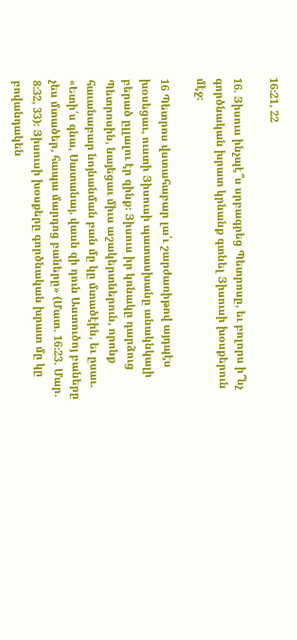16։21, 22

16. Յիսուս ինչպէ՞ս սրբագրեց Պետրոսը, եւ բոլորս ի՞նչ գործնական խրատ կրնանք գտնել Յիսուսի խօսքերուն մէջ։

16 Պետրոս վստահաբար լա՛ւ շարժառիթով այդպէս խօսեցաւ, ուստի Յիսուսի պատասխանը անակնկալի բերած ըլլալու էր զինք։ Յիսուս իր կռնակը դարձուց Պետրոսին, նայեցաւ միւս աշակերտներուն, որոնք հաւանաբար նոյնանման բան մը կը մտածէին, եւ ըսաւ. «Ետի՛ս գնա, Սատանայ, վասն զի դուն Աստուծոյ բաները չես մտածեր, հապա մարդոց բաները» (Մատ. 16։23. Մար. 8։32, 33)։ Յիսուսի խօսքերը գործնական խրատ մը կը բովանդակեն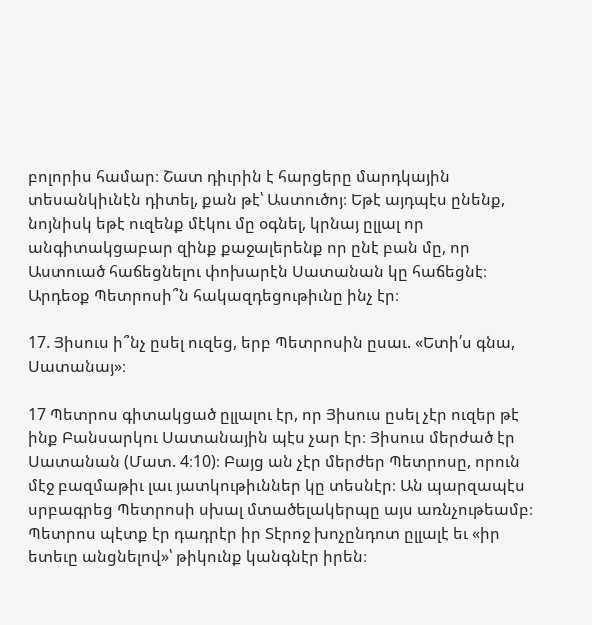բոլորիս համար։ Շատ դիւրին է հարցերը մարդկային տեսանկիւնէն դիտել, քան թէ՝ Աստուծոյ։ Եթէ այդպէս ընենք, նոյնիսկ եթէ ուզենք մէկու մը օգնել, կրնայ ըլլալ որ անգիտակցաբար զինք քաջալերենք որ ընէ բան մը, որ Աստուած հաճեցնելու փոխարէն Սատանան կը հաճեցնէ։ Արդեօք Պետրոսի՞ն հակազդեցութիւնը ինչ էր։

17. Յիսուս ի՞նչ ըսել ուզեց, երբ Պետրոսին ըսաւ. «Ետի՛ս գնա, Սատանայ»։

17 Պետրոս գիտակցած ըլլալու էր, որ Յիսուս ըսել չէր ուզեր թէ ինք Բանսարկու Սատանային պէս չար էր։ Յիսուս մերժած էր Սատանան (Մատ. 4։10)։ Բայց ան չէր մերժեր Պետրոսը, որուն մէջ բազմաթիւ լաւ յատկութիւններ կը տեսնէր։ Ան պարզապէս սրբագրեց Պետրոսի սխալ մտածելակերպը այս առնչութեամբ։ Պետրոս պէտք էր դադրէր իր Տէրոջ խոչընդոտ ըլլալէ եւ «իր ետեւը անցնելով»՝ թիկունք կանգնէր իրեն։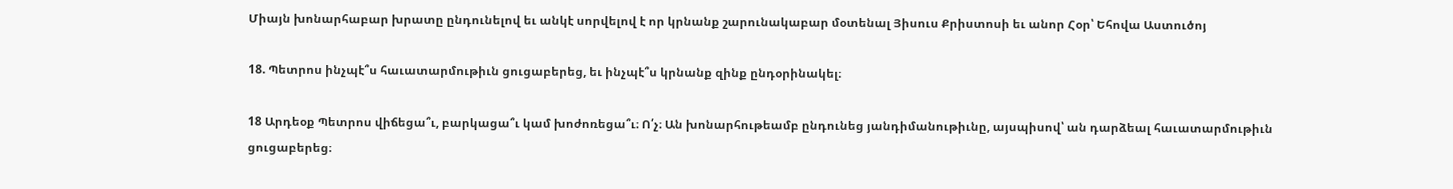Միայն խոնարհաբար խրատը ընդունելով եւ անկէ սորվելով է որ կրնանք շարունակաբար մօտենալ Յիսուս Քրիստոսի եւ անոր Հօր՝ Եհովա Աստուծոյ

18. Պետրոս ինչպէ՞ս հաւատարմութիւն ցուցաբերեց, եւ ինչպէ՞ս կրնանք զինք ընդօրինակել։

18 Արդեօք Պետրոս վիճեցա՞ւ, բարկացա՞ւ կամ խոժոռեցա՞ւ։ Ո՛չ։ Ան խոնարհութեամբ ընդունեց յանդիմանութիւնը, այսպիսով՝ ան դարձեալ հաւատարմութիւն ցուցաբերեց։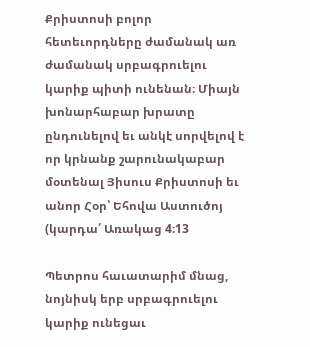Քրիստոսի բոլոր հետեւորդները ժամանակ առ ժամանակ սրբագրուելու կարիք պիտի ունենան։ Միայն խոնարհաբար խրատը ընդունելով եւ անկէ սորվելով է որ կրնանք շարունակաբար մօտենալ Յիսուս Քրիստոսի եւ անոր Հօր՝ Եհովա Աստուծոյ (կարդա՛ Առակաց 4։13

Պետրոս հաւատարիմ մնաց, նոյնիսկ երբ սրբագրուելու կարիք ունեցաւ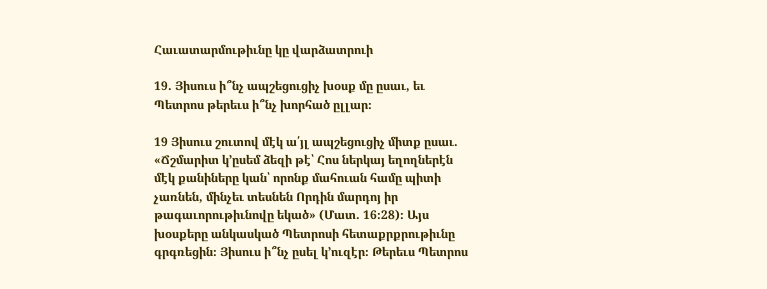Հաւատարմութիւնը կը վարձատրուի

19. Յիսուս ի՞նչ ապշեցուցիչ խօսք մը ըսաւ, եւ Պետրոս թերեւս ի՞նչ խորհած ըլլար։

19 Յիսուս շուտով մէկ ա՛յլ ապշեցուցիչ միտք ըսաւ. «Ճշմարիտ կ’ըսեմ ձեզի թէ՝ Հոս ներկայ եղողներէն մէկ քանիները կան՝ որոնք մահուան համը պիտի չառնեն, մինչեւ տեսնեն Որդին մարդոյ իր թագաւորութիւնովը եկած» (Մատ. 16։28)։ Այս խօսքերը անկասկած Պետրոսի հետաքրքրութիւնը գրգռեցին։ Յիսուս ի՞նչ ըսել կ’ուզէր։ Թերեւս Պետրոս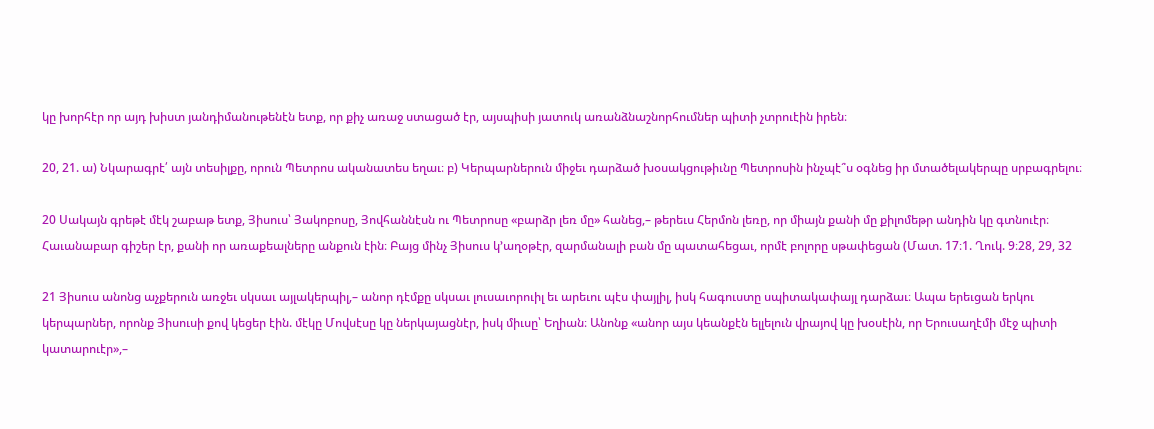կը խորհէր որ այդ խիստ յանդիմանութենէն ետք, որ քիչ առաջ ստացած էր, այսպիսի յատուկ առանձնաշնորհումներ պիտի չտրուէին իրեն։

20, 21. ա) Նկարագրէ՛ այն տեսիլքը, որուն Պետրոս ականատես եղաւ։ բ) Կերպարներուն միջեւ դարձած խօսակցութիւնը Պետրոսին ինչպէ՞ս օգնեց իր մտածելակերպը սրբագրելու։

20 Սակայն գրեթէ մէկ շաբաթ ետք, Յիսուս՝ Յակոբոսը, Յովհաննէսն ու Պետրոսը «բարձր լեռ մը» հանեց,– թերեւս Հերմոն լեռը, որ միայն քանի մը քիլոմեթր անդին կը գտնուէր։ Հաւանաբար գիշեր էր, քանի որ առաքեալները անքուն էին։ Բայց մինչ Յիսուս կ’աղօթէր, զարմանալի բան մը պատահեցաւ, որմէ բոլորը սթափեցան (Մատ. 17։1. Ղուկ. 9։28, 29, 32

21 Յիսուս անոնց աչքերուն առջեւ սկսաւ այլակերպիլ,– անոր դէմքը սկսաւ լուսաւորուիլ եւ արեւու պէս փայլիլ, իսկ հագուստը սպիտակափայլ դարձաւ։ Ապա երեւցան երկու կերպարներ, որոնք Յիսուսի քով կեցեր էին. մէկը Մովսէսը կը ներկայացնէր, իսկ միւսը՝ Եղիան։ Անոնք «անոր այս կեանքէն ելլելուն վրայով կը խօսէին, որ Երուսաղէմի մէջ պիտի կատարուէր»,–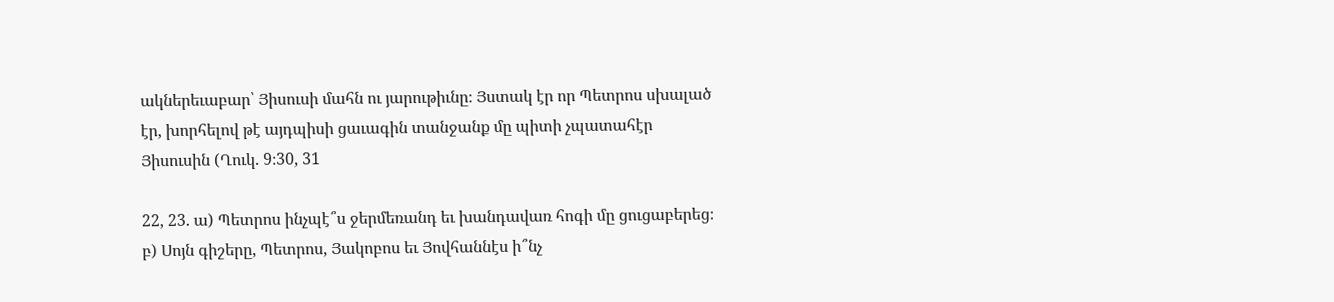ակներեւաբար՝ Յիսուսի մահն ու յարութիւնը։ Յստակ էր որ Պետրոս սխալած էր, խորհելով թէ այդպիսի ցաւագին տանջանք մը պիտի չպատահէր Յիսուսին (Ղուկ. 9։30, 31

22, 23. ա) Պետրոս ինչպէ՞ս ջերմեռանդ եւ խանդավառ հոգի մը ցուցաբերեց։ բ) Սոյն գիշերը, Պետրոս, Յակոբոս եւ Յովհաննէս ի՞նչ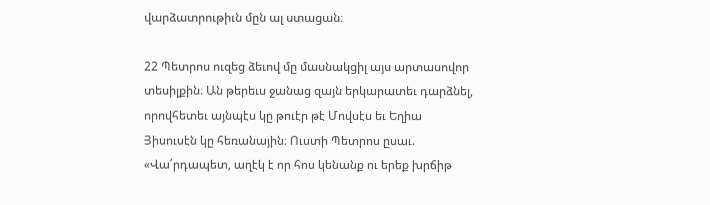վարձատրութիւն մըն ալ ստացան։

22 Պետրոս ուզեց ձեւով մը մասնակցիլ այս արտասովոր տեսիլքին։ Ան թերեւս ջանաց զայն երկարատեւ դարձնել, որովհետեւ այնպէս կը թուէր թէ Մովսէս եւ Եղիա Յիսուսէն կը հեռանային։ Ուստի Պետրոս ըսաւ. «Վա՛րդապետ, աղէկ է որ հոս կենանք ու երեք խրճիթ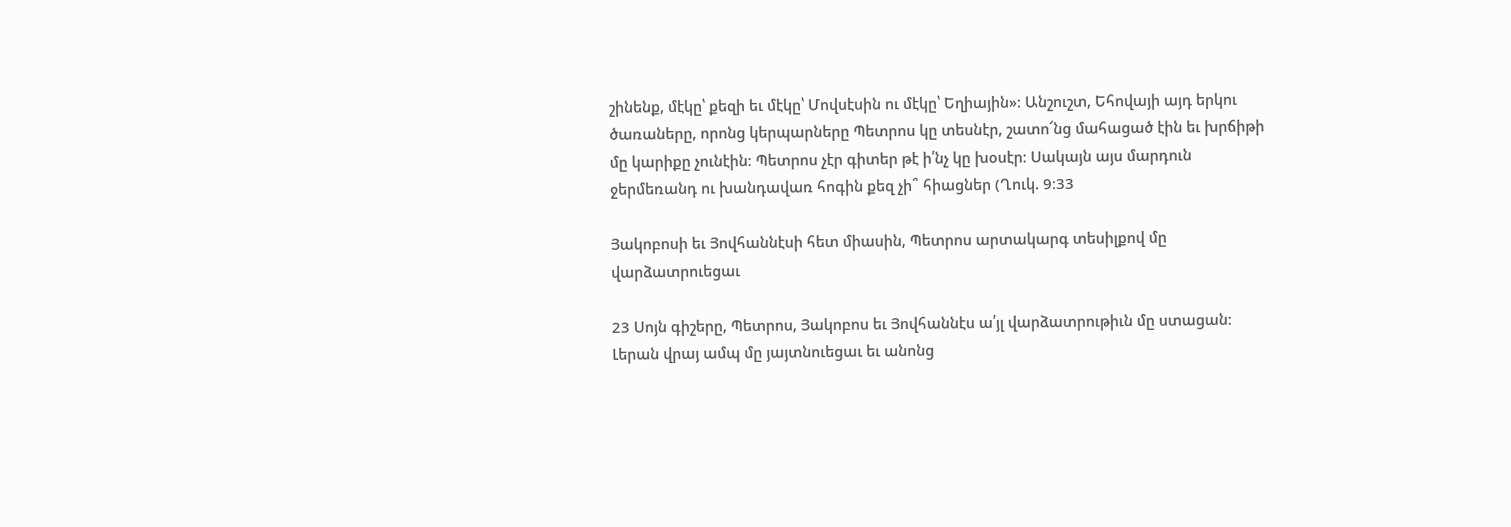շինենք, մէկը՝ քեզի եւ մէկը՝ Մովսէսին ու մէկը՝ Եղիային»։ Անշուշտ, Եհովայի այդ երկու ծառաները, որոնց կերպարները Պետրոս կը տեսնէր, շատո՜նց մահացած էին եւ խրճիթի մը կարիքը չունէին։ Պետրոս չէր գիտեր թէ ի՛նչ կը խօսէր։ Սակայն այս մարդուն ջերմեռանդ ու խանդավառ հոգին քեզ չի՞ հիացներ (Ղուկ. 9։33

Յակոբոսի եւ Յովհաննէսի հետ միասին, Պետրոս արտակարգ տեսիլքով մը վարձատրուեցաւ

23 Սոյն գիշերը, Պետրոս, Յակոբոս եւ Յովհաննէս ա՛յլ վարձատրութիւն մը ստացան։ Լերան վրայ ամպ մը յայտնուեցաւ եւ անոնց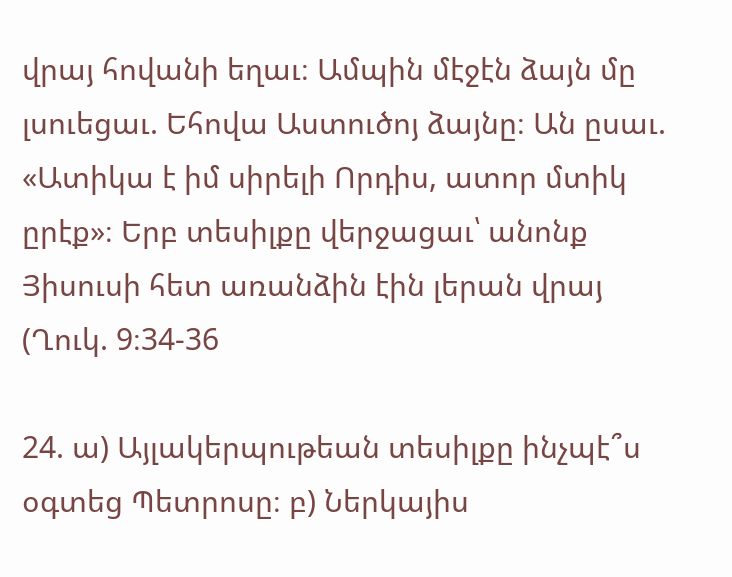վրայ հովանի եղաւ։ Ամպին մէջէն ձայն մը լսուեցաւ. Եհովա Աստուծոյ ձայնը։ Ան ըսաւ. «Ատիկա է իմ սիրելի Որդիս, ատոր մտիկ ըրէք»։ Երբ տեսիլքը վերջացաւ՝ անոնք Յիսուսի հետ առանձին էին լերան վրայ (Ղուկ. 9։34-36

24. ա) Այլակերպութեան տեսիլքը ինչպէ՞ս օգտեց Պետրոսը։ բ) Ներկայիս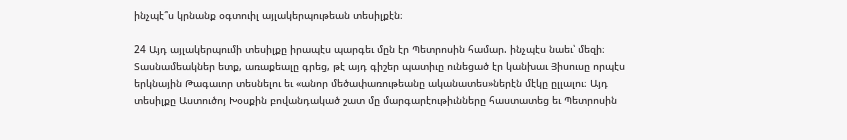ինչպէ՞ս կրնանք օգտուիլ այլակերպութեան տեսիլքէն։

24 Այդ այլակերպումի տեսիլքը իրապէս պարգեւ մըն էր Պետրոսին համար. ինչպէս նաեւ՝ մեզի։ Տասնամեակներ ետք, առաքեալը գրեց, թէ այդ գիշեր պատիւը ունեցած էր կանխաւ Յիսուսը որպէս երկնային Թագաւոր տեսնելու եւ «անոր մեծափառութեանը ականատես»ներէն մէկը ըլլալու։ Այդ տեսիլքը Աստուծոյ Խօսքին բովանդակած շատ մը մարգարէութիւնները հաստատեց եւ Պետրոսին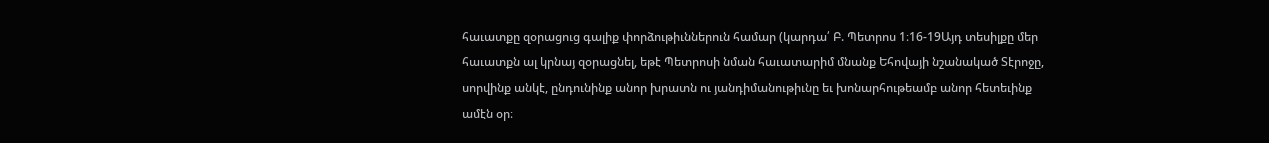հաւատքը զօրացուց գալիք փորձութիւններուն համար (կարդա՛ Բ. Պետրոս 1։16-19Այդ տեսիլքը մեր հաւատքն ալ կրնայ զօրացնել, եթէ Պետրոսի նման հաւատարիմ մնանք Եհովայի նշանակած Տէրոջը, սորվինք անկէ, ընդունինք անոր խրատն ու յանդիմանութիւնը եւ խոնարհութեամբ անոր հետեւինք ամէն օր։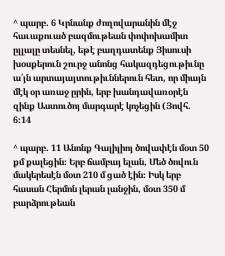^ պարբ. 6 Կրնանք ժողովարանին մէջ հաւաքուած բազմութեան փոփոխամիտ ըլլալը տեսնել, եթէ բաղդատենք Յիսուսի խօսքերուն շուրջ անոնց հակազդեցութիւնը ա՛յն արտայայտութիւններուն հետ, որ միայն մէկ օր առաջ ըրին, երբ խանդավառօրէն զինք Աստուծոյ մարգարէ կոչեցին (Յովհ. 6։14

^ պարբ. 11 Անոնք Գալիլիոյ ծովափէն մօտ 50 քմ քալեցին։ Երբ ճամբայ ելան, Մեծ ծովուն մակերեսէն մօտ 210 մ ցած էին։ Իսկ երբ հասան Հերմոն լերան լանջին, մօտ 350 մ բարձրութեան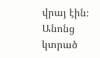վրայ էին։ Անոնց կտրած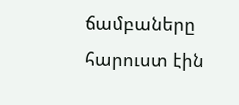ճամբաները հարուստ էին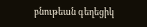բնութեան գեղեցիկ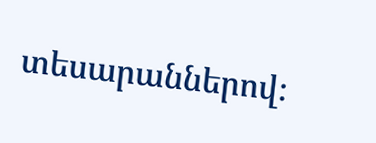տեսարաններով։